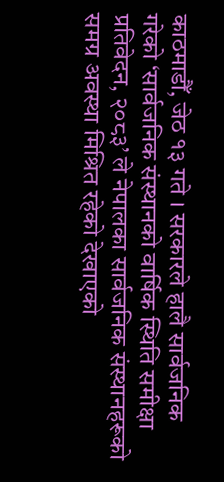काठमाडौँ, जेठ १३ गते । सरकारले हालै सार्वजनिक गरेको ‘सार्वजनिक संस्थानको वार्षिक स्थिति समीक्षा प्रतिवेदन, २०८३’ ले नेपालका सार्वजनिक संस्थानहरूको समग्र अवस्था मिश्रित रहेको देखाएको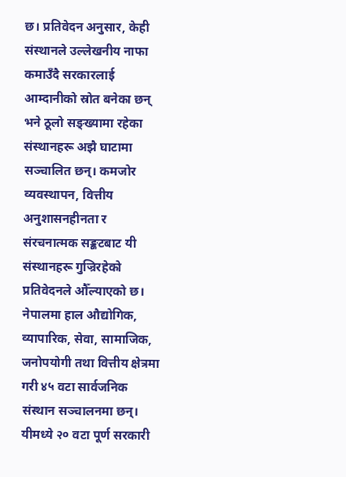छ। प्रतिवेदन अनुसार, केही संस्थानले उल्लेखनीय नाफा कमाउँदै सरकारलाई आम्दानीको स्रोत बनेका छन् भने ठूलो सङ्ख्यामा रहेका संस्थानहरू अझै घाटामा सञ्चालित छन्। कमजोर व्यवस्थापन, वित्तीय अनुशासनहीनता र संरचनात्मक सङ्कटबाट यी संस्थानहरू गुज्रिरहेको प्रतिवेदनले औँल्याएको छ।
नेपालमा हाल औद्योगिक, व्यापारिक, सेवा, सामाजिक, जनोपयोगी तथा वित्तीय क्षेत्रमा गरी ४५ वटा सार्वजनिक संस्थान सञ्चालनमा छन्। यीमध्ये २० वटा पूर्ण सरकारी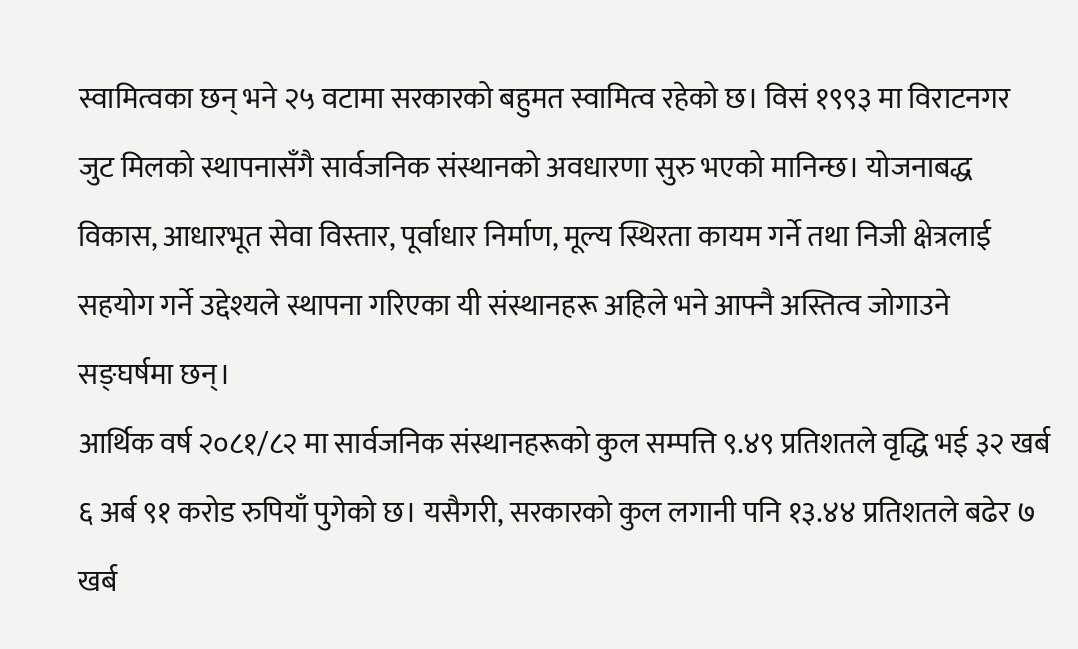स्वामित्वका छन् भने २५ वटामा सरकारको बहुमत स्वामित्व रहेको छ। विसं १९९३ मा विराटनगर जुट मिलको स्थापनासँगै सार्वजनिक संस्थानको अवधारणा सुरु भएको मानिन्छ। योजनाबद्ध विकास, आधारभूत सेवा विस्तार, पूर्वाधार निर्माण, मूल्य स्थिरता कायम गर्ने तथा निजी क्षेत्रलाई सहयोग गर्ने उद्देश्यले स्थापना गरिएका यी संस्थानहरू अहिले भने आफ्नै अस्तित्व जोगाउने सङ्घर्षमा छन्।
आर्थिक वर्ष २०८१/८२ मा सार्वजनिक संस्थानहरूको कुल सम्पत्ति ९.४९ प्रतिशतले वृद्धि भई ३२ खर्ब ६ अर्ब ९१ करोड रुपियाँ पुगेको छ। यसैगरी, सरकारको कुल लगानी पनि १३.४४ प्रतिशतले बढेर ७ खर्ब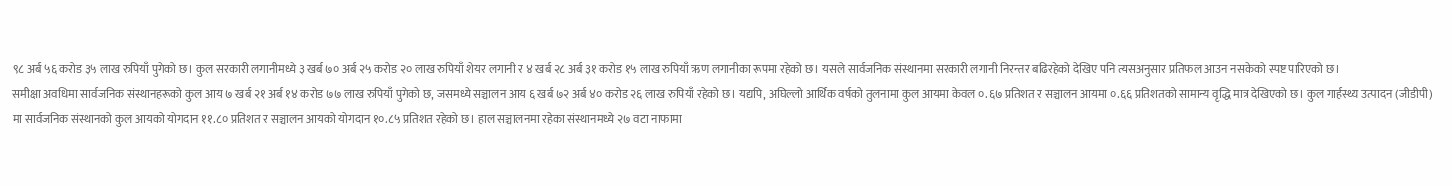९८ अर्ब ५६ करोड ३५ लाख रुपियाँ पुगेको छ। कुल सरकारी लगानीमध्ये ३ खर्ब ७० अर्ब २५ करोड २० लाख रुपियाँ शेयर लगानी र ४ खर्ब २८ अर्ब ३१ करोड १५ लाख रुपियाँ ऋण लगानीका रूपमा रहेको छ। यसले सार्वजनिक संस्थानमा सरकारी लगानी निरन्तर बढिरहेको देखिए पनि त्यसअनुसार प्रतिफल आउन नसकेको स्पष्ट पारिएको छ।
समीक्षा अवधिमा सार्वजनिक संस्थानहरूको कुल आय ७ खर्ब २१ अर्ब १४ करोड ७७ लाख रुपियाँ पुगेको छ, जसमध्ये सञ्चालन आय ६ खर्ब ७२ अर्ब ४० करोड २६ लाख रुपियाँ रहेको छ। यद्यपि, अघिल्लो आर्थिक वर्षको तुलनामा कुल आयमा केवल ०.६७ प्रतिशत र सञ्चालन आयमा ०.६६ प्रतिशतको सामान्य वृद्धि मात्र देखिएको छ। कुल गार्हस्थ्य उत्पादन (जीडीपी) मा सार्वजनिक संस्थानको कुल आयको योगदान ११.८० प्रतिशत र सञ्चालन आयको योगदान १०.८५ प्रतिशत रहेको छ। हाल सञ्चालनमा रहेका संस्थानमध्ये २७ वटा नाफामा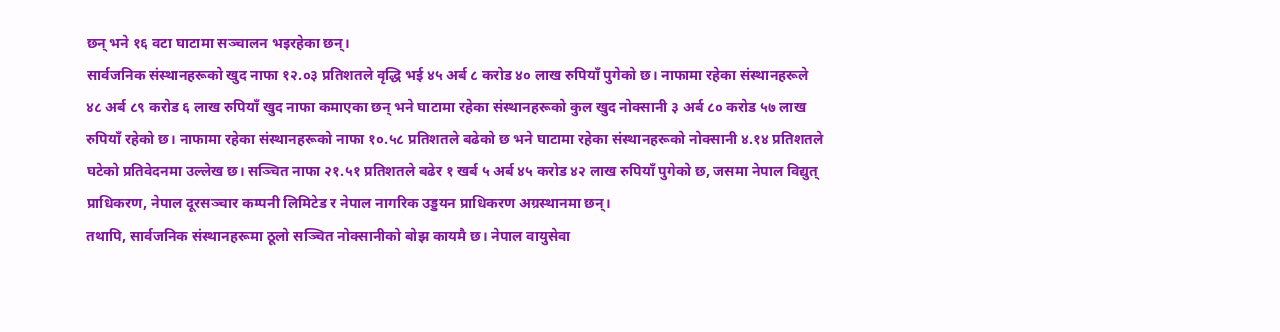छन् भने १६ वटा घाटामा सञ्चालन भइरहेका छन्।
सार्वजनिक संस्थानहरूको खुद नाफा १२.०३ प्रतिशतले वृद्धि भई ४५ अर्ब ८ करोड ४० लाख रुपियाँ पुगेको छ। नाफामा रहेका संस्थानहरूले ४८ अर्ब ८९ करोड ६ लाख रुपियाँ खुद नाफा कमाएका छन् भने घाटामा रहेका संस्थानहरूको कुल खुद नोक्सानी ३ अर्ब ८० करोड ५७ लाख रुपियाँ रहेको छ। नाफामा रहेका संस्थानहरूको नाफा १०.५८ प्रतिशतले बढेको छ भने घाटामा रहेका संस्थानहरूको नोक्सानी ४.१४ प्रतिशतले घटेको प्रतिवेदनमा उल्लेख छ। सञ्चित नाफा २१.५१ प्रतिशतले बढेर १ खर्ब ५ अर्ब ४५ करोड ४२ लाख रुपियाँ पुगेको छ, जसमा नेपाल विद्युत् प्राधिकरण, नेपाल दूरसञ्चार कम्पनी लिमिटेड र नेपाल नागरिक उड्डयन प्राधिकरण अग्रस्थानमा छन्।
तथापि, सार्वजनिक संस्थानहरूमा ठूलो सञ्चित नोक्सानीको बोझ कायमै छ। नेपाल वायुसेवा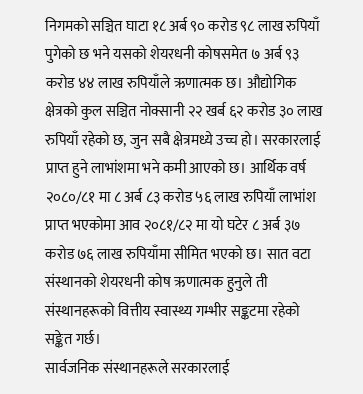निगमको सञ्चित घाटा १८ अर्ब ९० करोड ९८ लाख रुपियाँ पुगेको छ भने यसको शेयरधनी कोषसमेत ७ अर्ब ९३ करोड ४४ लाख रुपियाँले ऋणात्मक छ। औद्योगिक क्षेत्रको कुल सञ्चित नोक्सानी २२ खर्ब ६२ करोड ३० लाख रुपियाँ रहेको छ, जुन सबै क्षेत्रमध्ये उच्च हो। सरकारलाई प्राप्त हुने लाभांशमा भने कमी आएको छ। आर्थिक वर्ष २०८०/८१ मा ८ अर्ब ८३ करोड ५६ लाख रुपियाँ लाभांश प्राप्त भएकोमा आव २०८१/८२ मा यो घटेर ८ अर्ब ३७ करोड ७६ लाख रुपियाँमा सीमित भएको छ। सात वटा संस्थानको शेयरधनी कोष ऋणात्मक हुनुले ती संस्थानहरूको वित्तीय स्वास्थ्य गम्भीर सङ्कटमा रहेको सङ्केत गर्छ।
सार्वजनिक संस्थानहरूले सरकारलाई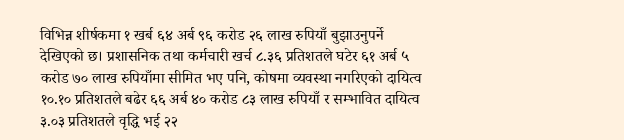विभिन्न शीर्षकमा १ खर्ब ६४ अर्ब ९६ करोड २६ लाख रुपियाँ बुझाउनुपर्ने देखिएको छ। प्रशासनिक तथा कर्मचारी खर्च ८.३६ प्रतिशतले घटेर ६१ अर्ब ५ करोड ७० लाख रुपियाँमा सीमित भए पनि, कोषमा व्यवस्था नगरिएको दायित्व १०.१० प्रतिशतले बढेर ६६ अर्ब ४० करोड ८३ लाख रुपियाँ र सम्भावित दायित्व ३.०३ प्रतिशतले वृद्धि भई २२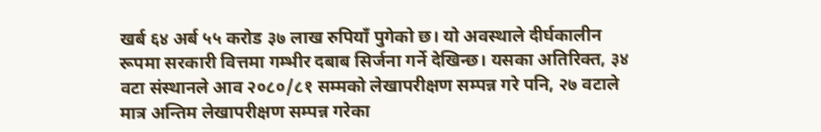खर्ब ६४ अर्ब ५५ करोड ३७ लाख रुपियाँ पुगेको छ। यो अवस्थाले दीर्घकालीन रूपमा सरकारी वित्तमा गम्भीर दबाब सिर्जना गर्ने देखिन्छ। यसका अतिरिक्त, ३४ वटा संस्थानले आव २०८०/८१ सम्मको लेखापरीक्षण सम्पन्न गरे पनि, २७ वटाले मात्र अन्तिम लेखापरीक्षण सम्पन्न गरेका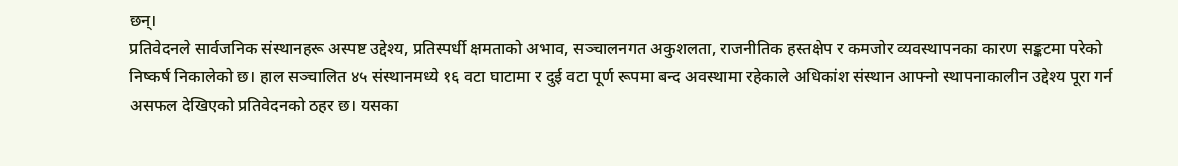छन्।
प्रतिवेदनले सार्वजनिक संस्थानहरू अस्पष्ट उद्देश्य, प्रतिस्पर्धी क्षमताको अभाव, सञ्चालनगत अकुशलता, राजनीतिक हस्तक्षेप र कमजोर व्यवस्थापनका कारण सङ्कटमा परेको निष्कर्ष निकालेको छ। हाल सञ्चालित ४५ संस्थानमध्ये १६ वटा घाटामा र दुई वटा पूर्ण रूपमा बन्द अवस्थामा रहेकाले अधिकांश संस्थान आफ्नो स्थापनाकालीन उद्देश्य पूरा गर्न असफल देखिएको प्रतिवेदनको ठहर छ। यसका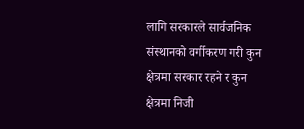लागि सरकारले सार्वजनिक संस्थानको वर्गीकरण गरी कुन क्षेत्रमा सरकार रहने र कुन क्षेत्रमा निजी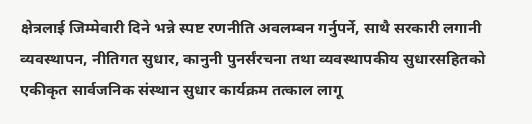क्षेत्रलाई जिम्मेवारी दिने भन्ने स्पष्ट रणनीति अवलम्बन गर्नुपर्ने, साथै सरकारी लगानी व्यवस्थापन, नीतिगत सुधार, कानुनी पुनर्संरचना तथा व्यवस्थापकीय सुधारसहितको एकीकृत सार्वजनिक संस्थान सुधार कार्यक्रम तत्काल लागू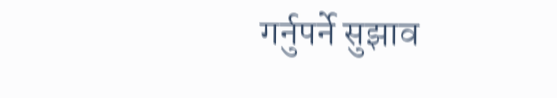गर्नुपर्ने सुझाव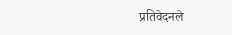प्रतिवेदनले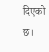दिएको छ।